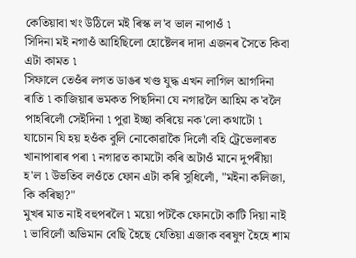কেতিয়াবা খং উঠিলে মই ৰিস্ক ল'ব ভাল নাপাওঁ ৷
সিদিনা মই নগাওঁ আহিছিলো হোষ্টেলৰ দাদা এজনৰ সৈতে কিবা এটা কামত ৷
সিফালে তেওঁৰ লগত ডাঙৰ খণ্ড যুদ্ধ এখন লাগিল আগদিনা ৰাতি ৷ কাজিয়াৰ ভমকত পিছদিনা যে নগাৱলৈ আহিম ক'বলৈ পাহৰিলোঁ সেইদিনা ৷ পুৱা ইচ্ছা কৰিয়ে নক'লো কথাটো ৷ যাচোন যি হয় হওঁক বুলি নোকোৱাকৈ দিলোঁ বহি ট্ৰেভেলাৰত খানাপাৰাৰ পৰা ৷ নগাৱত কামটো কৰি অটাওঁ মানে দুপৰীয়া হ'ল ৷ উভতিব লওঁতে ফোন এটা কৰি সুধিলোঁ, "মইনা কলিজা, কি কৰিছা?"
মুখৰ মাত নাই বহুপৰলৈ ৷ ময়ো পটকৈ ফোনটো কাটি দিয়া নাই ৷ ভাবিলোঁ অভিমান বেছি হৈছে যেতিয়া এজাক বৰষুণ হৈহে শাম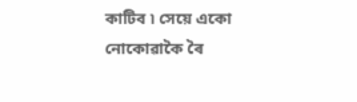কাটিব ৷ সেয়ে একো নোকোৱাকৈ ৰৈ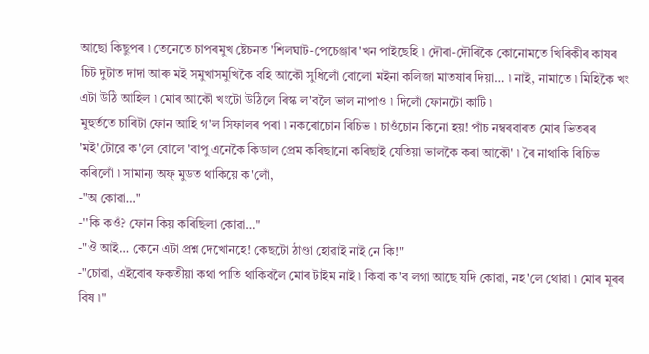আছো কিছুপৰ ৷ তেনেতে চাপৰমুখ ষ্টেচনত 'শিলঘাট-পেচেঞ্জাৰ'খন পাইছেহি ৷ দৌৰা-দৌৰিকৈ কোনোমতে খিৰিকীৰ কাষৰ চিট দুটাত দাদা আৰু মই সমুখাসমুখিকৈ বহি আকৌ সুধিলোঁ বোলো মইনা কলিজা মাতষাৰ দিয়া… ৷ নাই, নামাতে ৷ মিহিকৈ খং এটা উঠি আহিল ৷ মোৰ আকৌ খংটো উঠিলে ৰিস্ক ল'বলৈ ভাল নাপাও ৷ দিলোঁ ফোনটো কাটি ৷
মুহুৰ্ততে চাৰিটা ফোন আহি গ'ল সিফালৰ পৰা ৷ নকৰোচোন ৰিচিভ ৷ চাওঁচোন কিনো হয়! পাঁচ নম্বৰবাৰত মোৰ ভিতৰৰ 'মই'টোৱে ক'লে বোলে 'বাপু এনেকৈ কিডাল প্ৰেম কৰিছানো কৰিছাই যেতিয়া ভালকৈ কৰা আকৌ' ৷ ৰৈ নাথাকি ৰিচিভ কৰিলোঁ ৷ সামান্য অফ্ মুডত থাকিয়ে ক'লোঁ,
-"অ কোৱা…"
-''কি কওঁ? ফোন কিয় কৰিছিলা কোৱা…"
-"ঔ আই… কেনে এটা প্ৰশ্ন দেখোনহে! কেছটো ঠাণ্ডা হোৱাই নাই নে কি!"
-"চোৱা, এইবোৰ ফকতীয়া কথা পাতি থাকিবলৈ মোৰ টাইম নাই ৷ কিবা ক'ব লগা আছে যদি কোৱা, নহ'লে থোৱা ৷ মোৰ মূৰৰ বিষ ৷"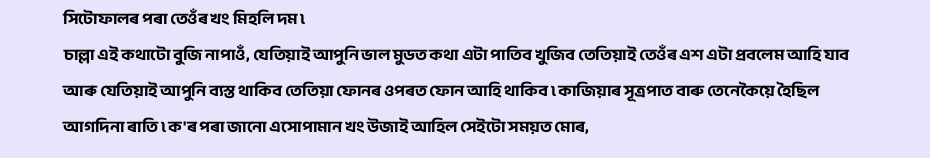সিটোফালৰ পৰা তেওঁৰ খং মিহলি দম ৷
চাল্লা এই কথাটো বুজি নাপাওঁ, যেতিয়াই আপুনি ভাল মুডত কথা এটা পাতিব খুজিব তেতিয়াই তেওঁৰ এশ এটা প্ৰবলেম আহি যাব আৰু যেতিয়াই আপুনি ব্যস্ত থাকিব তেতিয়া ফোনৰ ওপৰত ফোন আহি থাকিব ৷ কাজিয়াৰ সূত্ৰপাত বাৰু তেনেকৈয়ে হৈছিল আগদিনা ৰাতি ৷ ক'ৰ পৰা জানো এসোপামান খং উজাই আহিল সেইটো সময়ত মোৰ,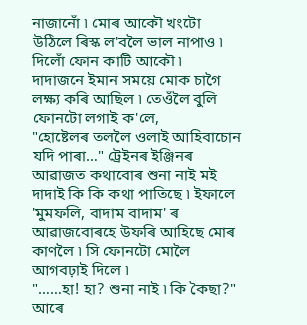নাজানোঁ ৷ মোৰ আকৌ খংটো উঠিলে ৰিস্ক ল'বলৈ ভাল নাপাও ৷ দিলোঁ ফোন কাটি আকৌ ৷
দাদাজনে ইমান সময়ে মোক চাগৈ লক্ষ্য কৰি আছিল ৷ তেওঁলৈ বুলি ফোনটো লগাই ক'লে,
"হোষ্টেলৰ তললৈ ওলাই আহিবাচোন যদি পাৰা…" ট্ৰেইনৰ ইঞ্জিনৰ আৱাজত কথাবোৰ শুনা নাই মই দাদাই কি কি কথা পাতিছে ৷ ইফালে 'মুমফলি, বাদাম বাদাম' ৰ আৱাজবোৰহে উফৰি আহিছে মোৰ কাণলৈ ৷ সি ফোনটো মোলৈ আগবঢ়াই দিলে ৷
"……হা! হা? শুনা নাই ৷ কি কৈছা?" আৰে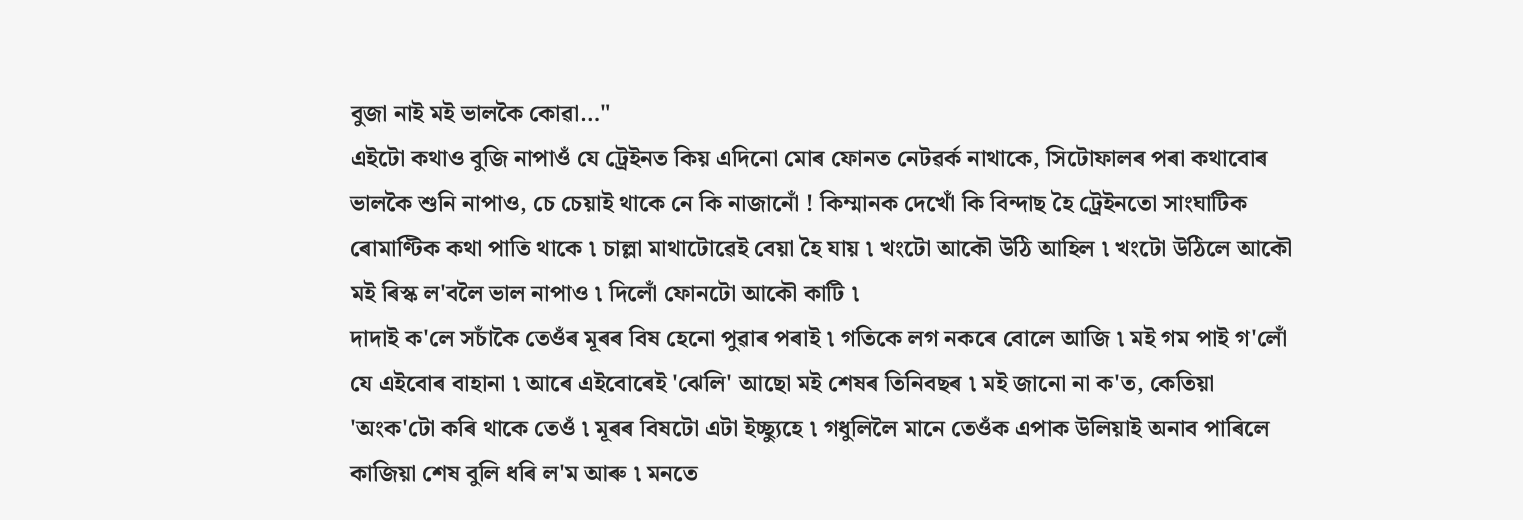বুজা নাই মই ভালকৈ কোৱা…"
এইটো কথাও বুজি নাপাওঁ যে ট্ৰেইনত কিয় এদিনো মোৰ ফোনত নেটৱৰ্ক নাথাকে, সিটোফালৰ পৰা কথাবোৰ ভালকৈ শুনি নাপাও, চে চেয়াই থাকে নে কি নাজানোঁ ! কিম্মানক দেখোঁ কি বিন্দাছ হৈ ট্ৰেইনতো সাংঘাটিক ৰোমাণ্টিক কথা পাতি থাকে ৷ চাল্লা মাথাটোৱেই বেয়া হৈ যায় ৷ খংটো আকৌ উঠি আহিল ৷ খংটো উঠিলে আকৌ মই ৰিস্ক ল'বলৈ ভাল নাপাও ৷ দিলোঁ ফোনটো আকৌ কাটি ৷
দাদাই ক'লে সচাঁকৈ তেওঁৰ মূৰৰ বিষ হেনো পুৱাৰ পৰাই ৷ গতিকে লগ নকৰে বোলে আজি ৷ মই গম পাই গ'লোঁ যে এইবোৰ বাহানা ৷ আৰে এইবোৰেই 'ঝেলি' আছো মই শেষৰ তিনিবছৰ ৷ মই জানো না ক'ত, কেতিয়া 'অংক'টো কৰি থাকে তেওঁ ৷ মূৰৰ বিষটো এটা ইচ্ছ্যুহে ৷ গধুলিলৈ মানে তেওঁক এপাক উলিয়াই অনাব পাৰিলে কাজিয়া শেষ বুলি ধৰি ল'ম আৰু ৷ মনতে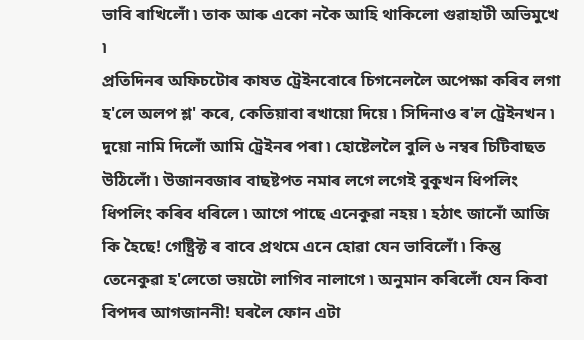ভাবি ৰাখিলোঁ ৷ তাক আৰু একো নকৈ আহি থাকিলো গুৱাহাটী অভিমুখে ৷
প্ৰতিদিনৰ অফিচটোৰ কাষত ট্ৰেইনবোৰে চিগনেললৈ অপেক্ষা কৰিব লগা হ'লে অলপ শ্ল' কৰে, কেতিয়াবা ৰখায়ো দিয়ে ৷ সিদিনাও ৰ'ল ট্ৰেইনখন ৷ দুয়ো নামি দিলোঁ আমি ট্ৰেইনৰ পৰা ৷ হোষ্টেললৈ বুলি ৬ নম্বৰ চিটিবাছত উঠিলোঁ ৷ উজানবজাৰ বাছষ্টপত নমাৰ লগে লগেই বুকুখন ধিপলিং ধিপলিং কৰিব ধৰিলে ৷ আগে পাছে এনেকুৱা নহয় ৷ হঠাৎ জানোঁ আজি কি হৈছে! গেষ্ট্ৰিক্ট ৰ বাবে প্ৰথমে এনে হোৱা যেন ভাবিলোঁ ৷ কিন্তু তেনেকুৱা হ'লেতো ভয়টো লাগিব নালাগে ৷ অনুমান কৰিলোঁ যেন কিবা বিপদৰ আগজাননী! ঘৰলৈ ফোন এটা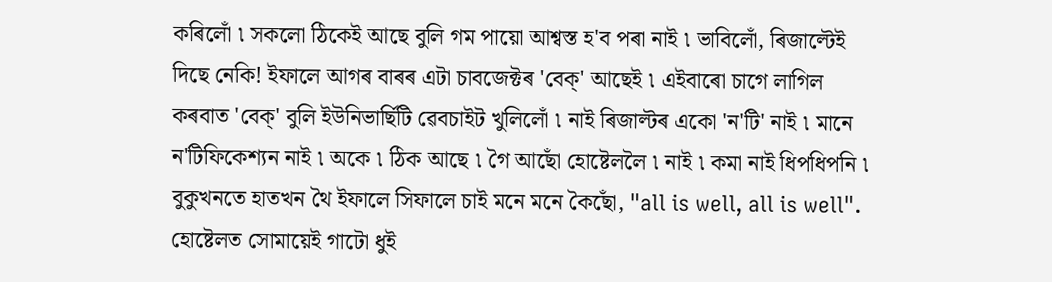কৰিলোঁ ৷ সকলো ঠিকেই আছে বুলি গম পায়ো আশ্বস্ত হ'ব পৰা নাই ৷ ভাবিলোঁ, ৰিজাল্টেই দিছে নেকি! ইফালে আগৰ বাৰৰ এটা চাবজেক্টৰ 'বেক্' আছেই ৷ এইবাৰো চাগে লাগিল কৰবাত 'বেক্' বুলি ইউনিভাৰ্ছিটি ৱেবচাইট খুলিলোঁ ৷ নাই ৰিজাল্টৰ একো 'ন'টি' নাই ৷ মানে ন'টিফিকেশ্যন নাই ৷ অকে ৷ ঠিক আছে ৷ গৈ আছোঁ হোষ্টেললৈ ৷ নাই ৷ কমা নাই ধিপধিপনি ৷ বুকুখনতে হাতখন থৈ ইফালে সিফালে চাই মনে মনে কৈছোঁ, "all is well, all is well".
হোষ্টেলত সোমায়েই গাটো ধুই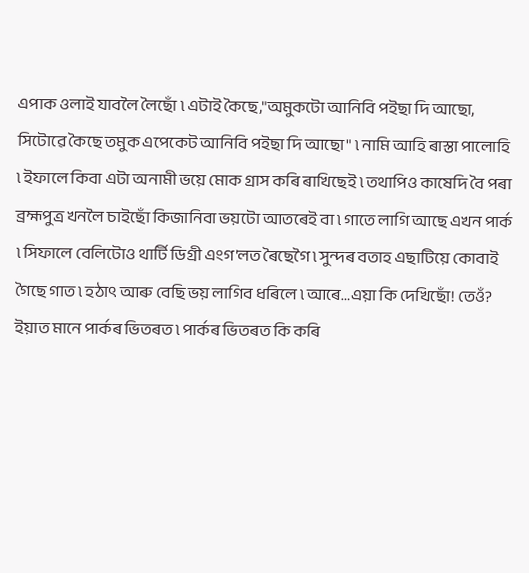এপাক ওলাই যাবলৈ লৈছোঁ ৷ এটাই কৈছে,"অমুকটো আনিবি পইছা দি আছো, সিটোৱে কৈছে তমুক এপেকেট আনিবি পইছা দি আছো" ৷ নামি আহি ৰাস্তা পালোহি ৷ ইফালে কিবা এটা অনামী ভয়ে মোক গ্ৰাস কৰি ৰাখিছেই ৷ তথাপিও কাষেদি বৈ পৰা ব্ৰহ্মপুত্ৰ খনলৈ চাইছোঁ কিজানিবা ভয়টো আতৰেই বা ৷ গাতে লাগি আছে এখন পাৰ্ক ৷ সিফালে বেলিটোও থাৰ্টি ডিগ্ৰী এংগ'লত ৰৈছেগৈ ৷ সুন্দৰ বতাহ এছাটিয়ে কোবাই গৈছে গাত ৷ হঠাৎ আৰু বেছি ভয় লাগিব ধৰিলে ৷ আৰে…এয়া কি দেখিছোঁ! তেওঁ? ইয়াত মানে পাৰ্কৰ ভিতৰত ৷ পাৰ্কৰ ভিতৰত কি কৰি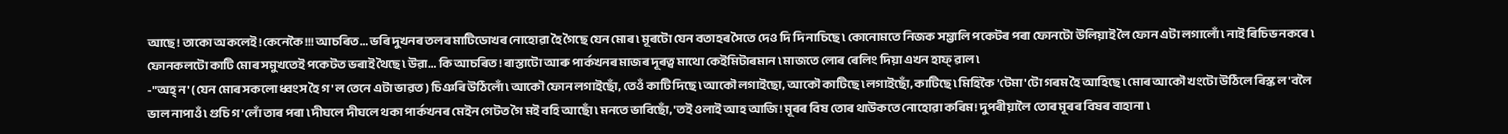আছে! তাকো অকলেই!কেনেকৈ!!! আচৰিত… ভৰি দুখনৰ তলৰ মাটিডোখৰ নোহোৱা হৈ গৈছে যেন মোৰ ৷ মূৰটো যেন বতাহৰ সৈতে দেও দি দি নাচিছে ৷ কোনোমতে নিজক সম্ভালি পকেটৰ পৰা ফোনটো উলিয়াই লৈ ফোন এটা লগালোঁ ৷ নাই ৰিচিভ নকৰে ৷ ফোনকলটো কাটি মোৰ সমুখতেই পকেটত ভৰাই থৈছে ৷ উৱা… কি আচৰিত! ৰাস্তাটো আৰু পাৰ্কখনৰ মাজৰ দূৰত্ব মাথো কেইমিটাৰমান ৷ মাজতে লোৰ ৰেলিং দিয়া এখন হাফ্ ৱাল ৷
-"অহ্ ন' (যেন মোৰ সকলো ধ্বংস হৈ গ'ল তেনে এটা ভাৱত) চিঞৰি উঠিলোঁ ৷ আকৌ ফোন লগাইছোঁ, তেওঁ কাটি দিছে ৷ আকৌ লগাইছো, আকৌ কাটিছে ৷ লগাইছোঁ, কাটিছে ৷ মিহিকৈ 'টেমা'টো গৰম হৈ আহিছে ৷ মোৰ আকৌ খংটো উঠিলে ৰিস্ক ল'বলৈ ভাল নাপাওঁ ৷ গুচি গ'লোঁ তাৰ পৰা ৷ দীঘলে দীঘলে থকা পাৰ্কখনৰ মেইন গেটত গৈ মই বহি আছোঁ ৷ মনতে ভাবিছোঁ, 'তই ওলাই আহ আজি! মূৰৰ বিষ তোৰ থাউকতে নোহোৱা কৰিম! দুপৰীয়ালৈ তোৰ মূৰৰ বিষৰ বাহানা ৷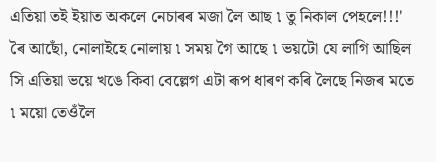এতিয়া তই ইয়াত অকলে নেচাৰৰ মজা লৈ আছ ৷ তু নিকাল পেহলে!!!'
ৰৈ আছোঁ, নোলাইহে নোলায় ৷ সময় গৈ আছে ৷ ভয়টো যে লাগি আছিল সি এতিয়া ভয়ে খঙে কিবা বেল্লেগ এটা ৰূপ ধাৰণ কৰি লৈছে নিজৰ মতে ৷ ময়ো তেওঁলৈ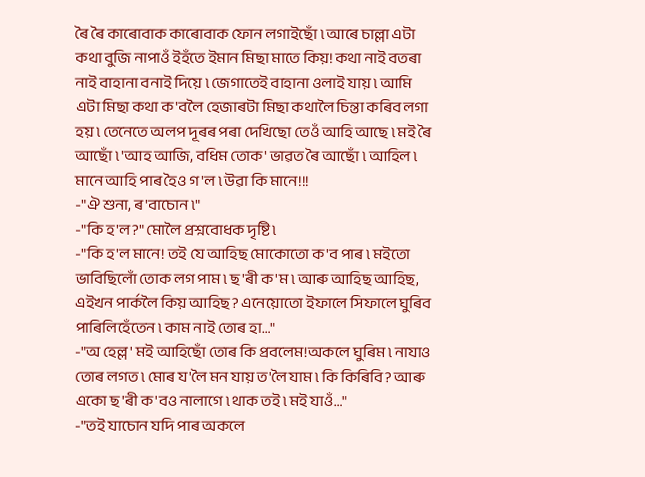ৰৈ ৰৈ কাৰোবাক কাৰোবাক ফোন লগাইছোঁ ৷ আৰে চাল্লা এটা কথা বুজি নাপাওঁ ইহঁতে ইমান মিছা মাতে কিয়! কথা নাই বতৰা নাই বাহানা বনাই দিয়ে ৷ জেগাতেই বাহানা ওলাই যায় ৷ আমি এটা মিছা কথা ক'বলৈ হেজাৰটা মিছা কথালৈ চিন্তা কৰিব লগা হয় ৷ তেনেতে অলপ দূৰৰ পৰা দেখিছো তেওঁ আহি আছে ৷ মই ৰৈ আছোঁ ৷ 'আহ আজি, বধিম তোক' ভাৱত ৰৈ আছোঁ ৷ আহিল ৷ মানে আহি পাৰ হৈও গ'ল ৷ উৱা কি মানে!!!
-"ঐ শুনা, ৰ'বাচোন ৷"
-"কি হ'ল?" মোলৈ প্ৰশ্নবোধক দৃষ্টি ৷
-"কি হ'ল মানে! তই যে আহিছ মোকোতো ক'ব পাৰ ৷ মইতো ভাবিছিলোঁ তোক লগ পাম ৷ ছ'ৰী ক'ম ৷ আৰু আহিছ আহিছ, এইখন পাৰ্কলৈ কিয় আহিছ? এনেয়োতো ইফালে সিফালে ঘুৰিব পাৰিলিহেঁতেন ৷ কাম নাই তোৰ হা…"
-"অ হেল্ল' মই আহিছোঁ তোৰ কি প্ৰবলেম!অকলে ঘুৰিম ৷ নাযাও তোৰ লগত ৷ মোৰ য'লৈ মন যায় ত'লৈ যাম ৷ কি কিৰিবি? আৰু একো ছ'ৰী ক'বও নালাগে ৷ থাক তই ৷ মই যাওঁ…"
-"তই যাচোন যদি পাৰ অকলে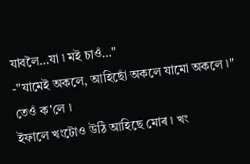যাবলৈ…যা ৷ মই চাওঁ…"
-"যামেই অকলে, আহিছোঁ অকলে যামো অকলে ৷" তেওঁ ক'লে ৷
ইফালে খংটোও উঠি আহিছে মোৰ ৷ খং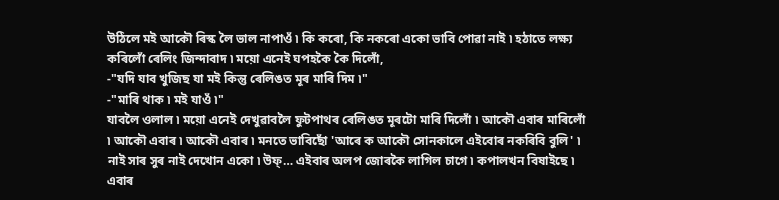উঠিলে মই আকৌ ৰিস্ক লৈ ভাল নাপাওঁ ৷ কি কৰো, কি নকৰো একো ভাবি পোৱা নাই ৷ হঠাতে লক্ষ্য কৰিলোঁ ৰেলিং জিন্দাবাদ ৷ ময়ো এনেই ঘপহকৈ কৈ দিলোঁ,
-"যদি যাব খুজিছ যা মই কিন্তু ৰেলিঙত মূৰ মাৰি দিম ৷"
-"মাৰি থাক ৷ মই যাওঁ ৷"
যাবলৈ ওলাল ৷ ময়ো এনেই দেখুৱাবলৈ ফুটপাথৰ ৰেলিঙত মূৰটো মাৰি দিলোঁ ৷ আকৌ এবাৰ মাৰিলোঁ ৷ আকৌ এবাৰ ৷ আকৌ এবাৰ ৷ মনতে ভাবিছোঁ 'আৰে ক আকৌ সোনকালে এইবোৰ নকৰিবি বুলি' ৷ নাই সাৰ সুৰ নাই দেখোন একো ৷ উফ্… এইবাৰ অলপ জোৰকৈ লাগিল চাগে ৷ কপালখন বিষাইছে ৷ এবাৰ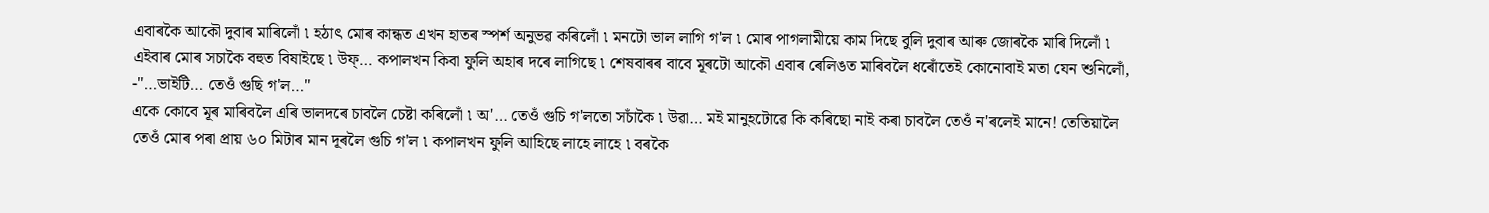এবাৰকৈ আকৌ দুবাৰ মাৰিলোঁ ৷ হঠাৎ মোৰ কান্ধত এখন হাতৰ স্পৰ্শ অনুভৱ কৰিলোঁ ৷ মনটো ভাল লাগি গ'ল ৷ মোৰ পাগলামীয়ে কাম দিছে বুলি দুবাৰ আৰু জোৰকৈ মাৰি দিলোঁ ৷ এইবাৰ মোৰ সচাকৈ বহুত বিষাইছে ৷ উফ্… কপালখন কিবা ফুলি অহাৰ দৰে লাগিছে ৷ শেষবাৰৰ বাবে মূৰটো আকৌ এবাৰ ৰেলিঙত মাৰিবলৈ ধৰোঁতেই কোনোবাই মতা যেন শুনিলোঁ,
-"…ভাইটি… তেওঁ গুছি গ'ল…"
একে কোবে মূৰ মাৰিবলৈ এৰি ভালদৰে চাবলৈ চেষ্টা কৰিলোঁ ৷ অ'… তেওঁ গুচি গ'লতো সচাঁকৈ ৷ উৱা… মই মানুহটোৱে কি কৰিছো নাই কৰা চাবলৈ তেওঁ ন'ৰলেই মানে! তেতিয়ালৈ তেওঁ মোৰ পৰা প্ৰায় ৬০ মিটাৰ মান দূৰলৈ গুচি গ'ল ৷ কপালখন ফুলি আহিছে লাহে লাহে ৷ বৰকৈ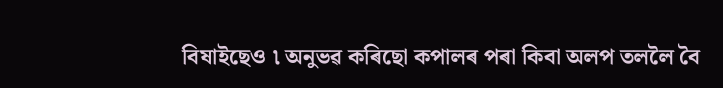বিষাইছেও ৷ অনুভৱ কৰিছো কপালৰ পৰা কিবা অলপ তললৈ বৈ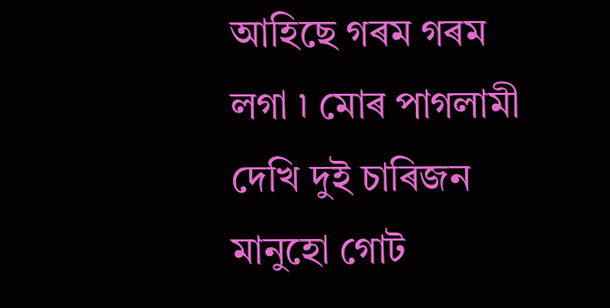আহিছে গৰম গৰম লগা ৷ মোৰ পাগলামী দেখি দুই চাৰিজন মানুহো গোট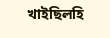খাইছিলহি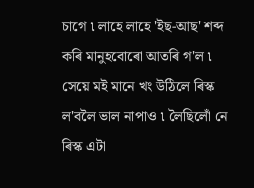চাগে ৷ লাহে লাহে 'ইছ-আছ' শব্দ কৰি মানুহবোৰো আতৰি গ'ল ৷
সেয়ে মই মানে খং উঠিলে ৰিস্ক ল'বলৈ ভাল নাপাও ৷ লৈছিলোঁ নে ৰিস্ক এটা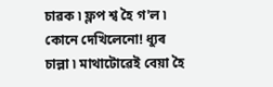চাৱক ৷ ফ্লপ শ্ব হৈ গ'ল ৷ কোনে দেখিলেনো! ধ্যুৰ চাল্লা ৷ মাথাটোৱেই বেয়া হৈ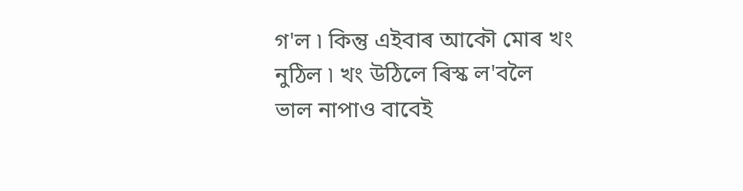গ'ল ৷ কিন্তু এইবাৰ আকৌ মোৰ খং নুঠিল ৷ খং উঠিলে ৰিস্ক ল'বলৈ ভাল নাপাও বাবেই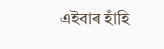এইবাৰ হাঁহি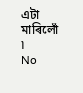এটা মাৰিলোঁ ৷
No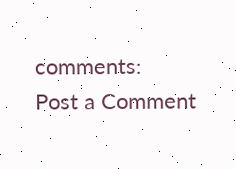comments:
Post a Comment